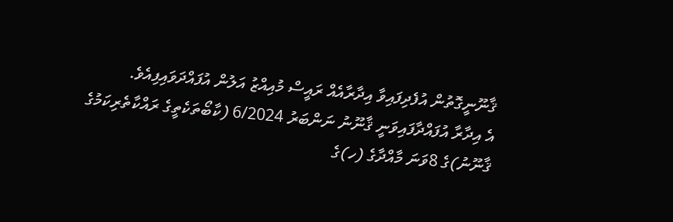ޤާނޫނީގޮތުން އުފެދިފައިވާ އިދާރާއެއް ރައީސް މުއިއްޒު އަލުން އުފައްދަވައިފިއެވެ.
އެ އިދާރާ އުފައްދާފައިވަނީ ޤާނޫނު ނަންބަރު 6/2024 (ކާބޯތަކެތީގެ ރައްކާތެރިކަމުގެ ޤާނޫނު)ގެ 8ވަނަ މާއްދާގެ (ހ)ގެ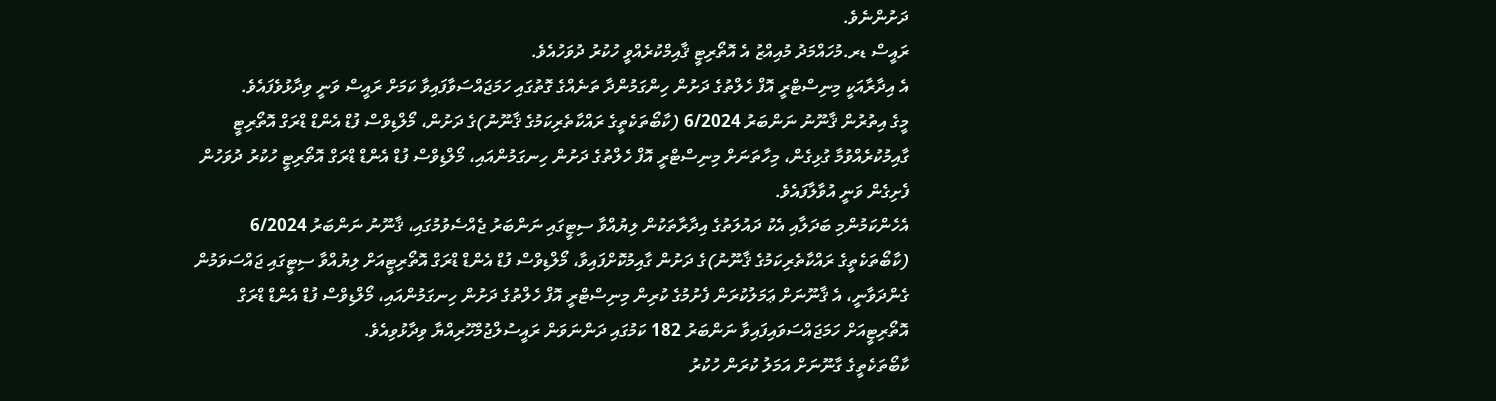ދަށުންނެވެ.
ރައީސް ޑރ.މުހައްމަދު މުއިއްޒު އެ އޮތޯރިޓީ ޤާއިމްކުރެއްވީ ހުކުރު ދުވަހުއެވެ.
އެ އިދާރާއަކީ މިނިސްޓްރީ އޮފް ހެލްތުގެ ދަށުން ހިންގަމުންދާ ތަނެއްގެ ގޮތުގައި ހަމަޖައްސަވާފައިވާ ކަމަށް ރައީސް ވަނީ ވިދާޅުވެފައެވެ.
މީގެ އިތުރުން ޤާނޫނު ނަންބަރު 6/2024 (ކާބޯތަކެތީގެ ރައްކާތެރިކަމުގެ ޤާނޫނު)ގެ ދަށުން، މޯލްޑިވްސް ފުޑް އެންޑް ޑްރަގް އޮތޯރިޓީ ގާއިމުކުރެއްވުމާ ގުޅިގެން، މިހާތަނަށް މިނިސްޓްރީ އޮފް ހެލްތުގެ ދަށުން ހިނގަމުންއައި، މޯލްޑިވްސް ފުޑް އެންޑް ޑްރަގް އޮތޯރިޓީ ހުކުރު ދުވަހުން ފެށިގެން ވަނީ އުވާލާފައެވެ.
އެހެންކަމުންމި ބަދަލާއި އެކު ދައުލަތުގެ އިދާރާތަކުން ލިޔުއްވާ ސިޓީގައި ނަންބަރު ޖެއްސެވުމުގައި، ޤާނޫނު ނަންބަރު 6/2024 (ކާބޯތަކެތީގެ ރައްކާތެރިކަމުގެ ޤާނޫނު)ގެ ދަށުން ގާއިމުކޮށްފައިވާ، މޯލްޑިވްސް ފުޑް އެންޑް ޑްރަގް އޮތޯރިޓީއަށް ލިޔުއްވާ ސިޓީގައި ޖައްސަވަމުން ގެންދަވާނީ، އެ ޤާނޫނަށް ޢަމަލުކުރަން ފެށުމުގެ ކުރިން މިނިސްޓްރީ އޮފް ހެލްތުގެ ދަށުން ހިނގަމުންއައި، މޯލްޑިވްސް ފުޑް އެންޑް ޑްރަގް އޮތޯރިޓީއަށް ހަމަޖައްސަވައިފައިވާ ނަންބަރު 182 ކަމުގައި ދަންނަވަން ރައީސުލްޖުމްހޫރިއްޔާ ވިދާޅުވިއެވެ.
ކާބޯތަކެތީގެ ގާނޫނަށް އަމަލު ކުރަން ހުކުރު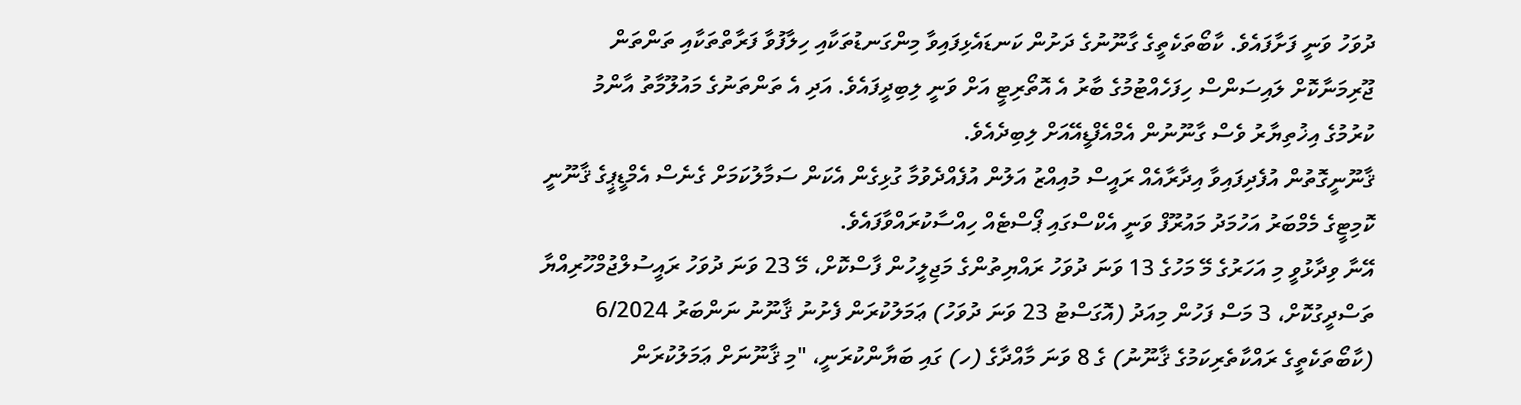ދުވަހު ވަނީ ފަށާފައެވެ. ކާބޯތަކެތީގެ ގާނޫނުގެ ދަށުން ކަނޑައެޅިފައިވާ މިންގަނޑުތަކާއި ހިލާފުވާ ފަރާތްތަކާއި ތަންތަން ޖޫރިމަނާކޮށް ލައިސަންސް ހިފަހެއްޓުމުގެ ބާރު އެ އޮތޯރިޓީ އަށް ވަނީ ލިބިދީފައެވެ. އަދި އެ ތަންތަނުގެ މައުލޫމާތު އާންމު ކުރުމުގެ އިޚުތިޔާރު ވެސް ގާނޫނުން އެމްއެފްޑީއޭއަށް ލިބިދެއެވެ.
ޤާނޫނީގޮތުން އުފެދިފައިވާ އިދާރާއެއް ރައީސް މުއިއްޒު އަލުން އުފެއްދެވުމާ ގުޅިގެން އެކަން ސަމާލުކަމަށް ގެނެސް އެމްޑީޕީގެ ޤާނޫނީ ކޮމިޓީގެ މެމްބަރު އަހުމަދު މައުރޫފް ވަނީ އެކްސްގައި ޕޯސްޓެއް ހިއްސާކުރައްވާފައެވެ.
އޭނާ ވިދާޅުވީ މި އަހަރުގެ މޭ މަހުގެ 13 ވަނަ ދުވަހު ރައްޔިތުންގެ މަޖިލީހުން ފާސްކޮށް، މޭ 23 ވަނަ ދުވަހު ރައީސުލްޖުމްހޫރިއްޔާ ތަސްދީގުކޮށް، 3 މަސް ފަހުން މިއަދު (އޮގަސްޓު 23 ވަނަ ދުވަހު) ޢަމަލުކުރަން ފެށުނު ޤާނޫނު ނަންބަރު 6/2024 (ކާބޯތަކެތީގެ ރައްކާތެރިކަމުގެ ޤާނޫނު) ގެ 8 ވަނަ މާއްދާގެ (ހ) ގައި ބަޔާންކުރަނީ، "މި ޤާނޫނަށް ޢަމަލުކުރަން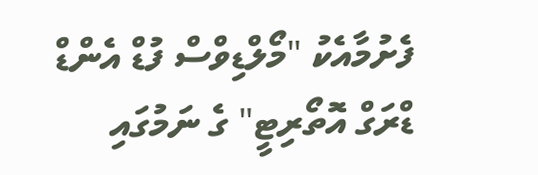ފެށުމާއެކު "މޯލްޑިވްސް ފުޑް އެންޑް ޑްރަގް އޮތޯރިޓީ" ގެ ނަމުގައި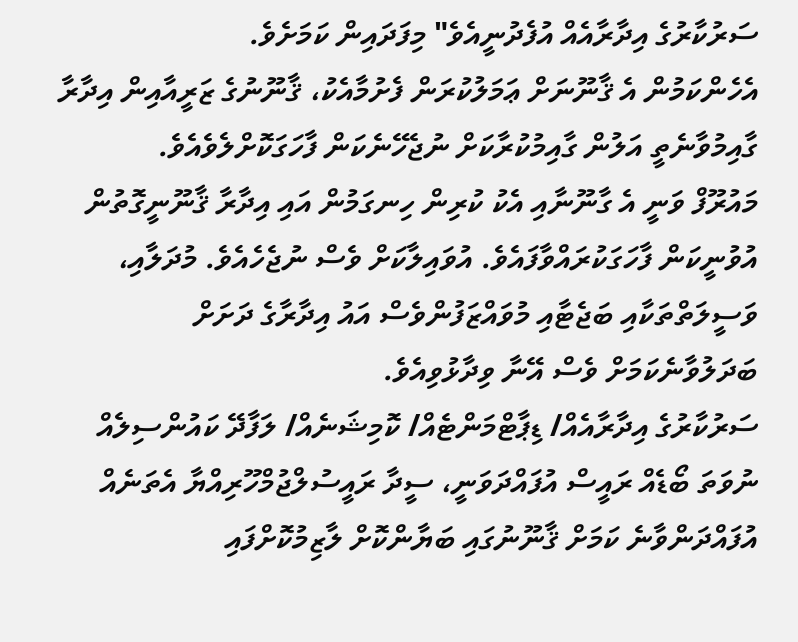ސަރުކާރުގެ އިދާރާއެއް އުފެދުނީއެވެ" މިފަދައިން ކަމަށެވެ.
އެހެންކަމުން އެ ޤާނޫނަށް ޢަމަލުކުރަން ފެށުމާއެކު، ޤާނޫނުގެ ޒަރީއާއިން އިދާރާ ގާއިމުވާނެތީ އަލުން ގާއިމުކުރާކަށް ނުޖެހޭނެކަން ފާހަގަކޮށްލެވެއެވެ.
މައުރޫފް ވަނީ އެ ގާނޫނާއި އެކު ކުރިން ހިނގަމުން އައި އިދާރާ ޤާނޫނީގޮތުން އުވުނީކަން ފާހަގަކުރައްވާފައެވެ. އުވައިލާކަށް ވެސް ނުޖެހެއެވެ. މުދަލާއި، ވަސީލަތްތަކާއި ބަޖެޓާއި މުވައްޒަފުންވެސް އައު އިދާރާގެ ދަށަށް ބަދަލުވާނެކަމަށް ވެސް އޭނާ ވިދާޅުވިއެވެ.
ސަރުކާރުގެ އިދާރާއެއް/ ޑިޕާޓްމަންޓެއް/ ކޮމިޝަނެއް/ ލަފާދޭ ކައުންސިލެއް ނުވަތަ ބޯޑެއް ރައީސް އުފައްދަވަނީ، ސީދާ ރައީސުލްޖުމްހޫރިއްޔާ އެތަނެއް އުފައްދަންވާނެ ކަމަށް ޤާނޫނުގައި ބަޔާންކޮށް ލާޒިމުކޮށްފައި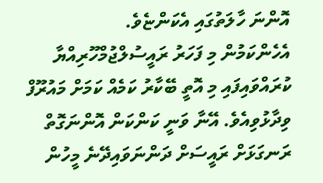އޮންނަ ހާލަތުގައި އެކަންޏެވެ.
އެހެންކަމުން މި ފަހަރު ރައީސުލްޖުމްހޫރިއްޔާ ކުރައްވައިފައި މި އޮތީ ބޭކާރު ކަމެއް ކަމަށް މައުރޫފް ވިދާޅުވިއެވެ. އޭނާ ވަނީ ކަންކަން އޮންނަގޮތް ރަނގަޅަށް ރައީސަށް ދަންނަވައިދޭނެ މީހުން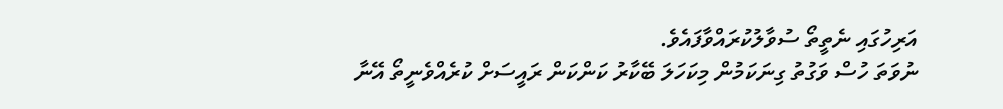އަރިހުގައި ނެތީތޯ ސުވާލުކުރައްވާފައެވެ.
ނުވަތަ ހުސް ވަގުތު ގިނަކަމުން މިކަހަލަ ބޭކާރު ކަންކަން ރައީސަށް ކުރެއްވެނީތޯ އޭނާ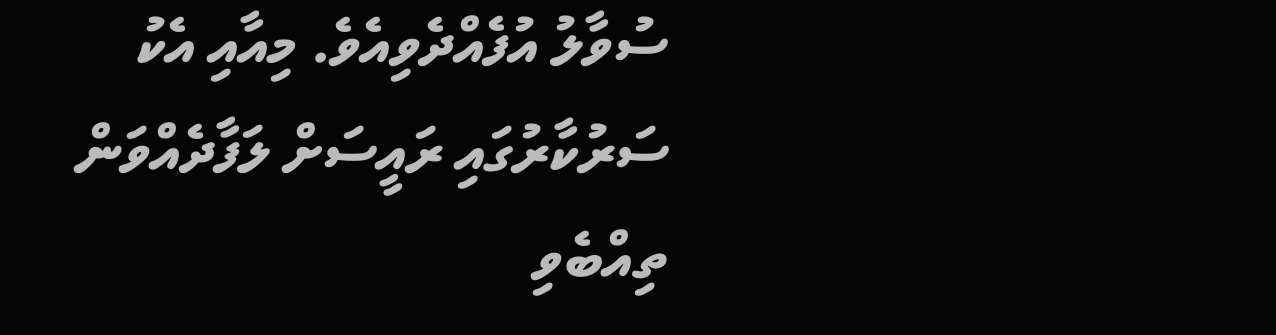ސުވާލު އުފެއްދެވިއެވެ. މިއާއި އެކު ސަރުކާރުގައި ރައީސަށް ލަފާދެއްވަން ތިއްބެވި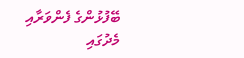ބޭފުޅުންގެ ފެންވަރާއި މެދުގައި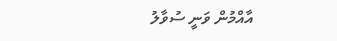އާއްމުން ވަނީ ސުވާލު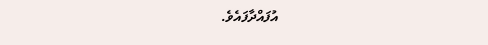އުފައްދާފައެވެ.